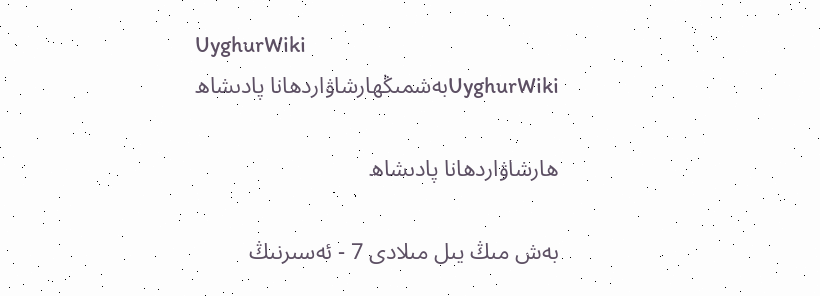UyghurWiki
UyghurWikiبەشمىڭھارشاۋاردھانا پادىشاھ

ھارشاۋاردھانا پادىشاھ

بەش مىڭ يىل مىلادى 7 - ئەسىرنىڭ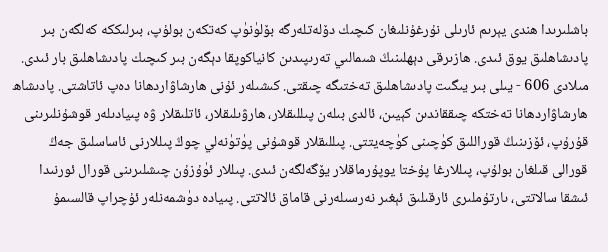باشلىرىدا ھندى يېرىم ئارىلى نۇرغۇنلىغان كىچىك دۆلەتلەرگە بۆلۈنۈپ كەتكەن بولۇپ، بىرلىككە كەلگەن بىر پادىشاھلىق يوق ئىدى. ھازىرقى دېھلىنىڭ شىمالىي تەرىپىدىن كانياكوپقا دېگەن بىر كىچىك پادىشاھلىق بار ئىدى. مىلادى 606 - يىلى بىر يىگىت پادىشاھلىق تەختىگە چىقتى. كىشىلەر ئۇنى ھارشاۋاردھانا دەپ ئاتاشتى. پادىشاھ ھارشاۋاردھانا تەختكە چىققاندىن كېيىن، ئالدى بىلەن پىللىقلار، ھارۋىلىقلار، ئاتلىقلار ۋە پىيادىلەر قوشۇنلىرىنى قۇرۇپ، ئۆزىنىڭ قوراللىق كۈچىنى كۈچەيتتى. پىللىقلار قوشۇنى پۈتۈنەلي چوڭ پىللارنى ئاساسلىق جەڭ قورالى قىلغان بولۇپ، پىللارغا پۇختا يوپۇرماقلار يۆگەلگەن ئىدى. پىللار ئۈۇزۇن چىشلىرىنى قورال ئورنىدا ئىشقا سالاتتى، ىارتۇملىرى ئارقىلىق ئېغىر نەرسىلەرنى قاماق ئالاتتى. پىيادە دۈشمەنلەر ئۇچراپ قالسىمۇ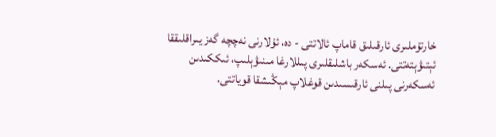خارتۇملىرى ئارقىلىق قاماپ ئالاتتى - دە، ئۇلارنى نەچچە گەز يىراقلىققا ئېتىۋېتەتتى. ئەسكەر باشلىقلىرى پىللارغا مىنىۋېلىپ، ئىككىدىن ئەسكەرنى پىلنى ئارقىسىدىن قوغلاپ مېڭىشقا قوياتتى.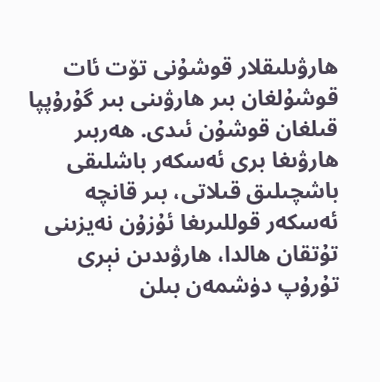ھارۋىلىقلار قوشۇنى تۆت ئات قوشۇلغان بىر ھارۋىنى بىر گۇرۇپپا قىلغان قوشۇن ئىدى. ھەربىر ھارۋىغا برى ئەسكەر باشلىقى باشچىلىق قىلاتى، بىر قانچە ئەسكەر قوللىرىغا ئۇزۇن نەيزىنى تۇتقان ھالدا، ھارۋىدىن نېرى تۇرۇپ دۈشمەن بىلن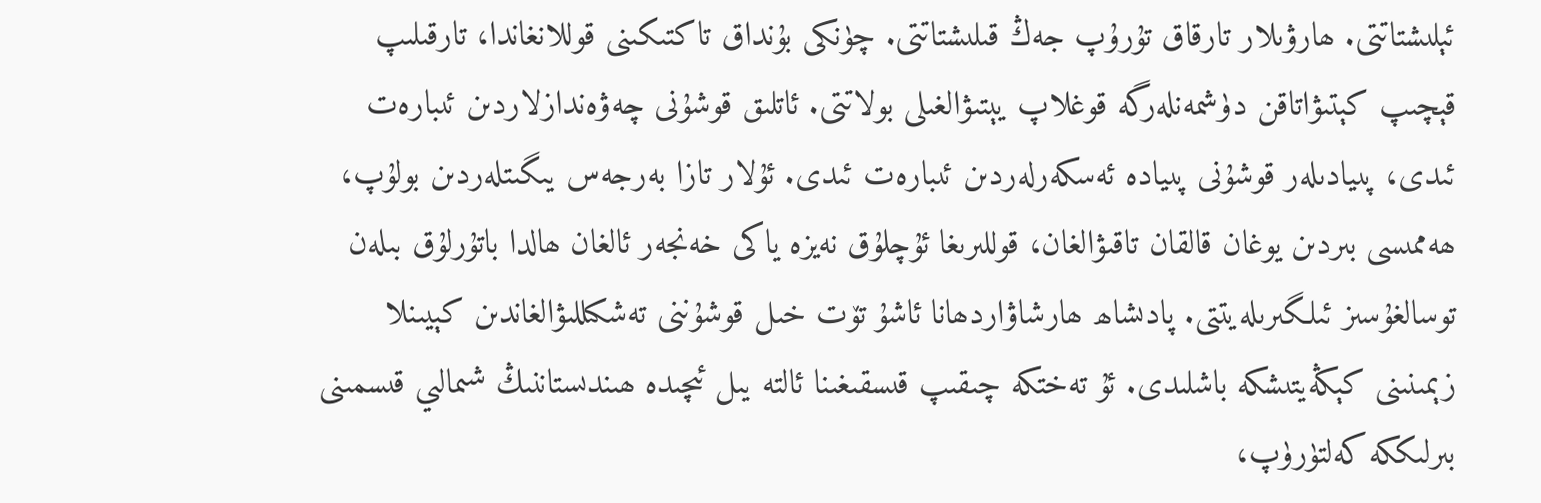ئېلىشتاتتى. ھارۋىلار تارقاق تۇرۇپ جەڭ قىلىشتاتتى. چۈنكى بۇنداق تاكتىكىنى قوللانغاندا، تارقىلىپ قېچىپ كېتىۋاتاقن دۈشمەنلەرگە قوغلاپ يېتىۋالغىلى بولاتتى. ئاتلىق قوشۇنى چەۋەندازلاردىن ئىبارەت ئىدى، پىيادىلەر قوشۇنى پىيادە ئەسكەرلەردىن ئىبارەت ئىدى. ئۇلار تازا بەرجەس يىگىتلەردىن بولۇپ، ھەممىسى بىردىن يوغان قالقان تاقىۋالغان، قوللىرىغا ئۇچلۇق نەيزە ياكى خەنجەر ئالغان ھالدا باتۇرلۇق بىلەن توسالغۇسىز ئىلگىرىلەيتتى. پادىشاھ ھارشاۋاردھانا ئاشۇ تۆت خىل قوشۇننى تەشكىللىۋالغاندىن كېيىنلا زېمىنىنى كېڭەيتىشكە باشلىدى. ئۇ تەختكە چىقىپ قىسقىغىنا ئالتە يىل ئىچىدە ھىندىستاننىڭ شىمالىي قىسمىنى بىرلىككە كەلتۈرۈپ،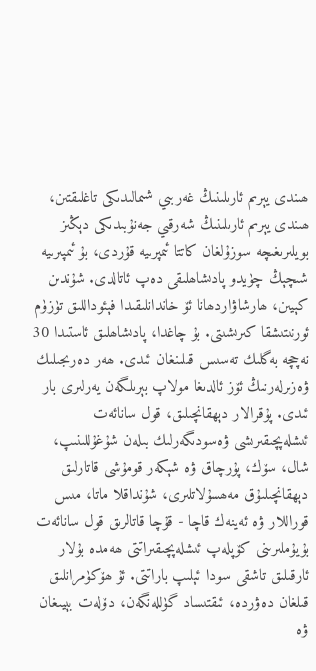ھىندى يېرىم ئارىلىنىڭ غەربىي شىمالىدىكى تاغلىقتىن، ھىندى يېرىم ئارىلىنىڭ شەرقىي جەنۇبىدىكى دېڭىز بويلىرىغىچە سوزۇلغان كاتتا ئىمپرىيە قۇردى، بۇ ئىمپىرىيە شىچېڭ چۈيدو پادىشاھلىقى دەپ ئاتالدى. شۇندىن كېيىن، ھارشاۋاردھانا ئۆ خاندانلىقىدا فېئوداللىق تۈزۈم ئورنىتىشقا كىرىشىتى. بۇ چاغدا، پادىشاھلىق ئاستىدا 30 نەچچە بەگلىك تەسىس قىلىنغان ئىدى. ھەر دەرىجىلىك ۋەزىرلەرنىڭ ئۆز ئالدىغا مولاپ بېرىلگەن يەرلىرى بار ئىدى. پۇقرالار دېھقانچىلىق، قول سانائەت ئىشلەپچىقىرىشى ۋەسودىگەرلىك بىلەن شۇغۇللىنىپ، شال، سۆك، پۇرچاق ۋە شېكەر قومۇشى قاتارلىق دېھقانچىلىۇق مەھسۇلاتلىرى، شۇنداقلا ماتا، مىس قوراللار ۋە ئەينەك قاچا - قۇچا قاتالرىق قول سانائەت بۇيۇملىرىنى كۆپلەپ ئىشلەپچىقىراتتى ھەمدە بۇلار ئارقىلىق تاشقى سودا ئېلىپ باراتتى. ئۇ ھۆكۈمرانلىق قىلغان دەۋردە، ئىقتىساد گۈللەنگەن، دۆلەت بېيىغان ۋە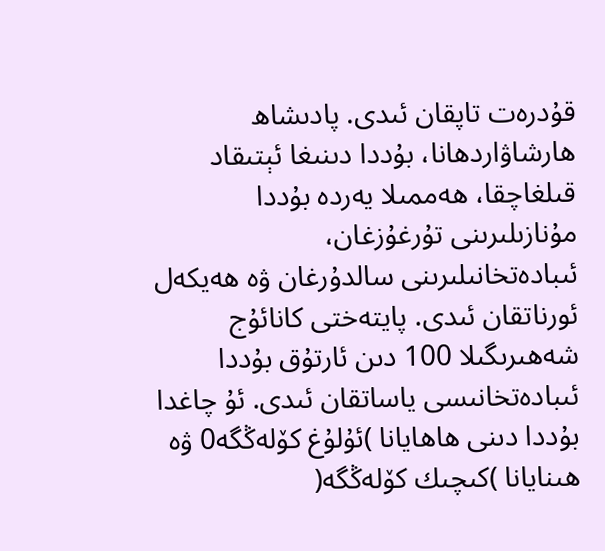قۇدرەت تاپقان ئىدى. پادىشاھ ھارشاۋاردھانا، بۇددا دىنىغا ئېتىقاد قىلغاچقا، ھەممىلا يەردە بۇددا مۇنازىلىرىنى تۇرغۇزغان، ئىبادەتخانىلىرىنى سالدۇرغان ۋە ھەيكەل ئورناتقان ئىدى. پايتەختى كانائۇج شەھىرىگىلا 100 دىن ئارتۇق بۇددا ئىبادەتخانىسى ياساتقان ئىدى. ئۇ چاغدا بۇددا دىنى ھاھايانا )ئۇلۇغ كۆلەڭگە0 ۋە ھىنايانا )كىچىك كۆلەڭگە(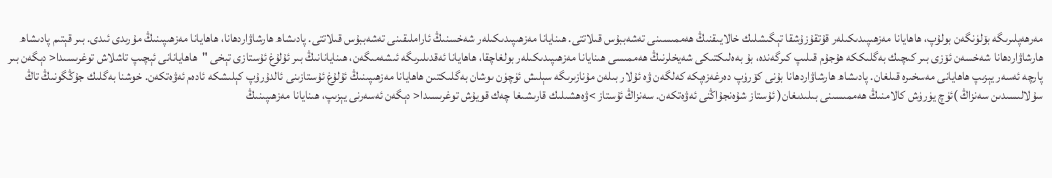مەرھەپلىرىگە بۆلۈنگەن بولۇپ، ھاھايانا مەزھىپىدىكىلەر قۇتقۇزۇشقا تېگىشلىك خالايىقنىڭ ھەممىسىنى تەشەببۇس قىلاتتى. ھىنايانا مەزھىپىدىكىلەر شەخسنىڭ ئاراملىقىنى تەشەببۇس قىلاتتى. پادىشاھ ھارشاۋاردھانا، ھاھايانا مەزھىپىنىڭ مۇرىدى ئىدى. بىر قېتىم پادىشاھ ھارشاۋاردھانا شەخسەن ئۆزى بىر كىچىك بەگلىككە ھۇجۇم قىلىپ كىرگەندە، بۇ بەەلىكتىكى شەيخلرنىڭ ھەممىسى ھىنايانا مەزھىپىدىكىلەر بولغاچقا، ھاھايانا ئەقدىلىرىگە ئىشەمىگەن، ھىنايانانىڭ بىر ئۇلۇغ ئۇستازى تېخى "ھاھايانانى ئېچىپ تاشلاش توغرىسىدا< دېگەن بىر پارچە ئەسەر يېزىپ ھاھايانى مەسخىرە قىلغان. پادىشاھ ھارشاۋاردھانا بۇنى كۆرۈپ دەرغەزەپكە كەلگەن ۋە ئۇلار بىلەن مۇنازىرىگە سېلىش ئۈچۈن ىوشان بەگلىكتىن ھاھايانا مەزھىپىنىڭ ئۇلۇغ ئۇستازىنى ئالدۇرۇپ كېلىشكە ئادەم ئەۋەتكەن. خوشنا بەگلىك جۇڭگونىڭ تاڭ سۇلالىسىدىن سەنزاڭ )ئۈچ يۈرۈش كالامنىڭ ھەممىسىنى بىلىدىغان( ئۇستاز شۇەنجۇاڭنى ئەۋەتكەن. سەنزاڭ ئۇستاز >ۋەھشىلىك قارىشىغا چەك قويۇش توغرىسىدا< دېگەن ئەسەرنى يېزىپ، ھىنايانا مەزھىپىنىڭ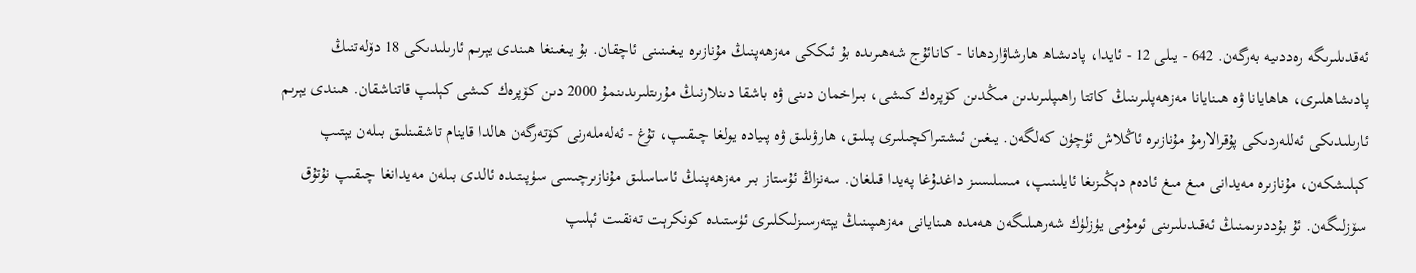ئەقدىلىرىگە رەددىيە بەرگەن. 642 - يىلى 12 - ئايدا، پادىشاھ ھارشاۋاردھانا - كانائۇج شەھىرىدە بۇ ئىككى مەزھەپنىڭ مۇنازىرە يىغىنىنى ئاچقان. بۇ يىغىنغا ھىندى يېرىم ئارىلىدىكى 18 دۆلەتنىڭ پادىشاھلىرى، ھاھايانا ۋە ھىنايانا مەزھەپلىرىنىڭ كاتتا راھىپلىرىدىن مىڭدىن كۆپرەك كىشى، بىراخمان دىنى ۋە باشقا دىنلارنىڭ مۇرىتلىرىدىنمۇ 2000 دىن كۆپرەك كىشى كېلىپ قاتناشقان. ھىندى يېرىم ئارىلىدىكى ئەللەردىكى پۇقرالارمۇ مۇنازىرە ئاڭلاش ئۈچۈن كەلگەن. يىغىن ئىشتىراكچىلىرى پىلىق، ھارۋىلىق ۋە پىيادە يولغا چىقىپ، تۇغ - ئەلەملەرنى كۆتەرگەن ھالدا قاينام تاشقىنلىق بىلەن يېتىپ كېلىشكەن، مۇنازىرە مەيدانى مىغ مىغ ئادەم دېڭىزىغا ئايلىنىپ، مىسلىسىز داغدۇغا پەيدا قىلغان. سەنزاڭ ئۇستاز بىر مەزھەپنىڭ ئاساسلىق مۇنازىرچىسى سۈپىتىدە ئالدى بىلەن مەيدانغا چىقىپ نۇتۇق سۆزلىگەن. ئۇ بۇددىزىمنىڭ ئەقىدىلىرىنى ئومۇمى يۈزلۈك شەرھىلىگەن ھەمدە ھىنايانى مەزھىپىنىڭ يېتەرسىزلىكلىرى ئۈستىدە كونكرېت تەنقىت ئېلىپ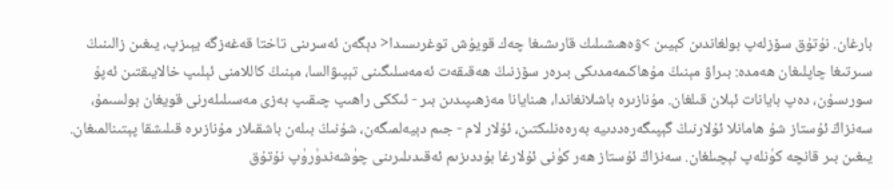بارغان. نۇتۇق سۆزلەپ بولغاندىن كېيىن >ۋەھىشىلىك قارىشىغا چەك قويۇش توغرىسىدا< دېگەن ئەسرىنى تاختا قەغەزگە يېىزپ، يىغىن زالىنىڭ سىرتىغا چاپلىغان ھەمدە: بىراۋ مېنىڭ مۇھاكىمەمدىكى بىرەر سۆزنىڭ ھەقىقەت ئەمەسلىگىنى تېپىۋالسا، مېنىڭ كاللامنى ئېلىپ خالايىقتىن ئەپۇ سورىسۇن، دەپ بايانات ئېلان قىلغان. مۇنازىرە باشلانغاندا، ھىنايانا مەزھىپىدىن بىر - ئىككى راھىپ چىقىپ بەزى مەسىلىلەرنى قويغان بولسىمۇ، سەنزاڭ ئۇستاز شۇ ھامانلا ئۇلارنىڭ گېپىگەرەددىيە بەرەەنلىكتىن، ئۇلار لام - جىم دېيەلمىگەن، شۇنىڭ بىلەن باشقىلار مۇنازىرە قىلىشقا پېتىنالمىغان. يىغىن بىر قانچە كۈنلەپ ئېچىلغان. سەنزاڭ ئۇستاز ھەر كۈنى ئۇلارغا بۇددىزىم ئەقىدىلىرىنى چۈشەندۈرۈپ نۇتۇق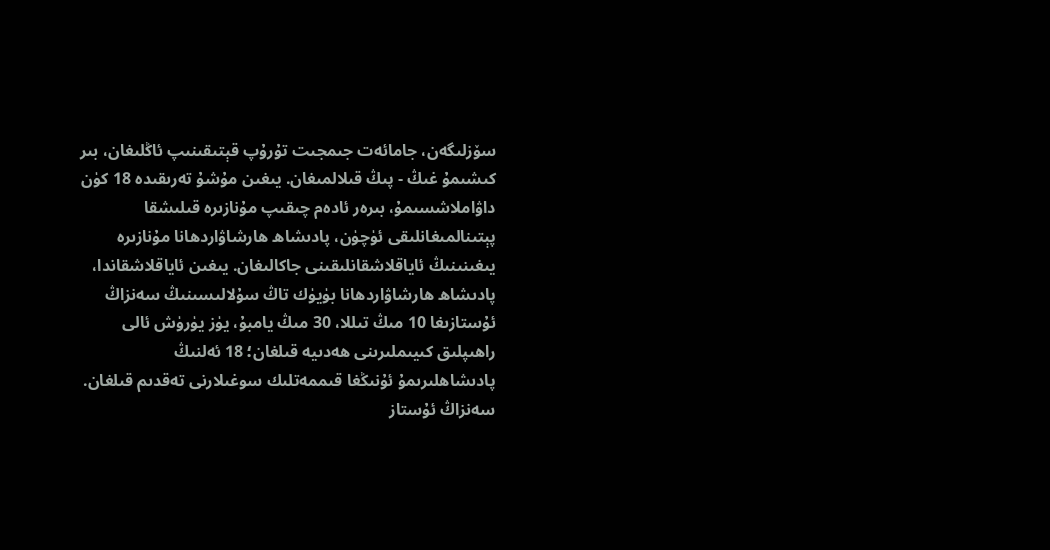سۆزلىگەن، جامائەت جىمجىت تۇرۇپ قېتىقىنىپ ئاڭلىغان، بىر كىشىمۇ غىڭ - پىڭ قىلالمىغان. يىغىن مۇشۇ تەرىقىدە 18 كۈن داۋاملاشسىمۇ، بىرەر ئادەم چىقىپ مۇنازىرە قىلىشقا پېتىنالمىغانلىقى ئۈچۈن، پادىشاھ ھارشاۋاردھانا مۇنازىرە يىغىنىنىڭ ئاياقلاشقانلىقىنى جاكالىغان. يىغىن ئاياقلاشقاندا، پادىشاھ ھارشاۋاردھانا بۈيۈك تاڭ سۇلالىسىنىڭ سەنزاڭ ئۇستازىغا 10 مىڭ تىللا، 30 مىڭ يامبۇ، يۈز يۈرۈش ئالى راھىپلىق كىيىملىرىنى ھەدىيە قىلغان؛ 18 ئەلنىڭ پادىشاھلىرىمۇ ئۇنىڭغا قىممەتلىك سوغىلارنى تەقدىم قىلغان. سەنزاڭ ئۇستاز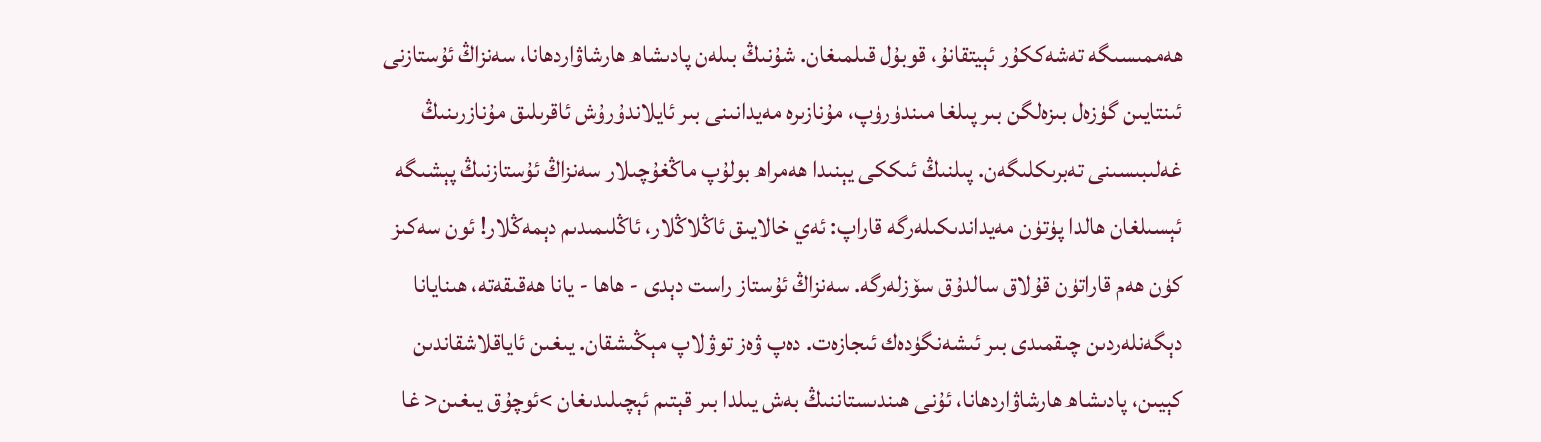ھەممىسىگە تەشەككۇر ئېيتقانۇ، قوبۇل قىلمىغان. شۇنىڭ بىلەن پادىشاھ ھارشاۋاردھانا، سەنزاڭ ئۇستازنى ئىنتايىن گۈزەل بىزەلگن بىر پىلغا مىندۈرۈپ، مۇنازىرە مەيدانىنى بىر ئايلاندۇرۇش ئاقرىلىق مۇنازرىنىڭ غەلىبىسىنى تەبرىكلىگەن. پىلنىڭ ئىككى يېنىدا ھەمراھ بولۇپ ماڭغۇچىلار سەنزاڭ ئۇستازنىڭ پېشىگە ئېسىلغان ھالدا پۈتۈن مەيداندىكىلەرگە قاراپ: ئەي خالايىق ئاڭلاڭلار، ئاڭلىمىدىم دېمەڭلار! ئون سەكىز كۈن ھەم قاراتۈن قۇلاق سالدۇق سۆزلەرگە. سەنزاڭ ئۇستاز راست دېدى - ھاھا - يانا ھەقىقەتە، ھىنايانا دېگەنلەردىن چىقمىدى بىر ئىشەنگۈدەك ئىجازەت. دەپ ۋەز توۋلاپ مېڭىشقان. يىغىن ئاياقلاشقاندىن كېيىن، پادىشاھ ھارشاۋاردھانا، ئۇنى ھىندىستاننىڭ بەش يىلدا بىر قېتىم ئېچىلىدىغان >ئوچۇق يىغىن< غا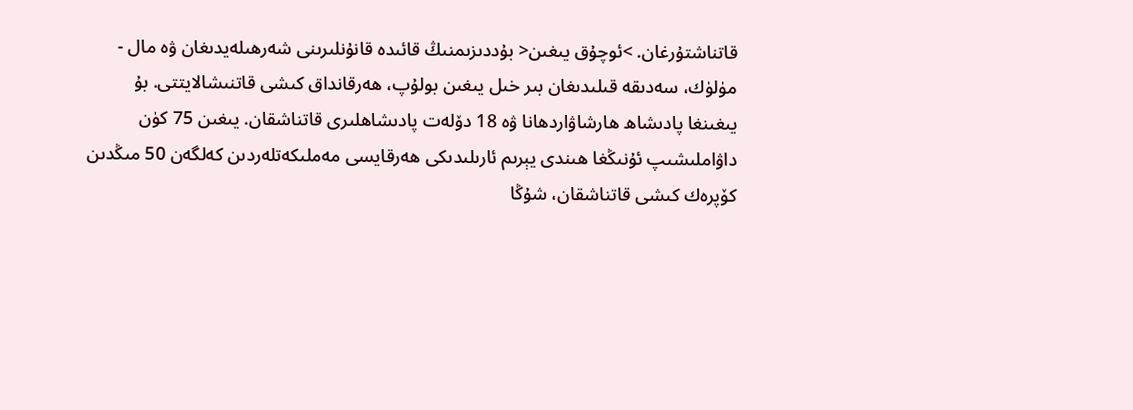قاتناشتۇرغان. >ئوچۇق يىغىن< بۇددىزىمنىڭ قائىدە قانۇنلىرىنى شەرھىلەيدىغان ۋە مال - مۈلۈك، سەدىقە قىلىدىغان بىر خىل يىغىن بولۇپ، ھەرقانداق كىشى قاتنىشالايتتى. بۇ يىغىنغا پادىشاھ ھارشاۋاردھانا ۋە 18 دۆلەت پادىشاھلىرى قاتناشقان. يىغىن 75 كۈن داۋاملىشىپ ئۇنىڭغا ھىندى يېرىم ئارىلىدىكى ھەرقايسى مەملىكەتلەردىن كەلگەن 50 مىڭدىن كۆپرەك كىشى قاتناشقان، شۇڭا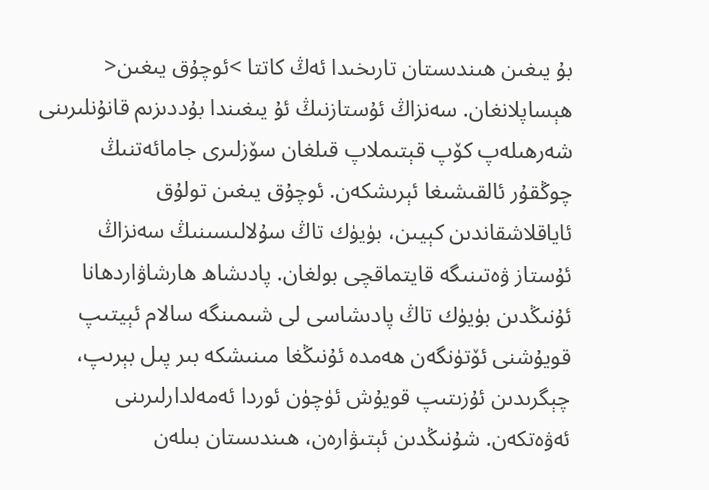بۇ يىغىن ھىندىستان تارىخىدا ئەڭ كاتتا >ئوچۇق يىغىن< ھېساپلانغان. سەنزاڭ ئۇستازنىڭ ئۇ يىغىندا بۇددىزىم قانۇنلىرىنى شەرھىلەپ كۆپ قېتىملاپ قىلغان سۆزلىرى جامائەتنىڭ چوڭقۇر ئالقىشىغا ئېرىشكەن. ئوچۇق يىغىن تولۇق ئاياقلاشقاندىن كېيىن، بۈيۈك تاڭ سۇلالىسىنىڭ سەنزاڭ ئۇستاز ۋەتىنىگە قايتماقچى بولغان. پادىشاھ ھارشاۋاردھانا ئۇنىڭدىن بۈيۈك تاڭ پادىشاسى لى شىمىنگە سالام ئېيتىپ قويۇشنى ئۆتۈنگەن ھەمدە ئۇنىڭغا مىنىشكە بىر پىل بېرىپ، چېگرىدىن ئۇزىتىپ قويۇش ئۈچۈن ئوردا ئەمەلدارلىرىنى ئەۋەتكەن. شۇنىڭدىن ئېتىۋارەن، ھىندىستان بىلەن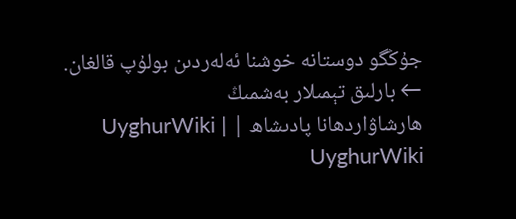جۇڭگو دوستانە خوشنا ئەلەردىن بولۇپ قالغان.
← بارلىق تېمىلار بەشمىڭ
ھارشاۋاردھانا پادىشاھ | UyghurWiki | UyghurWiki